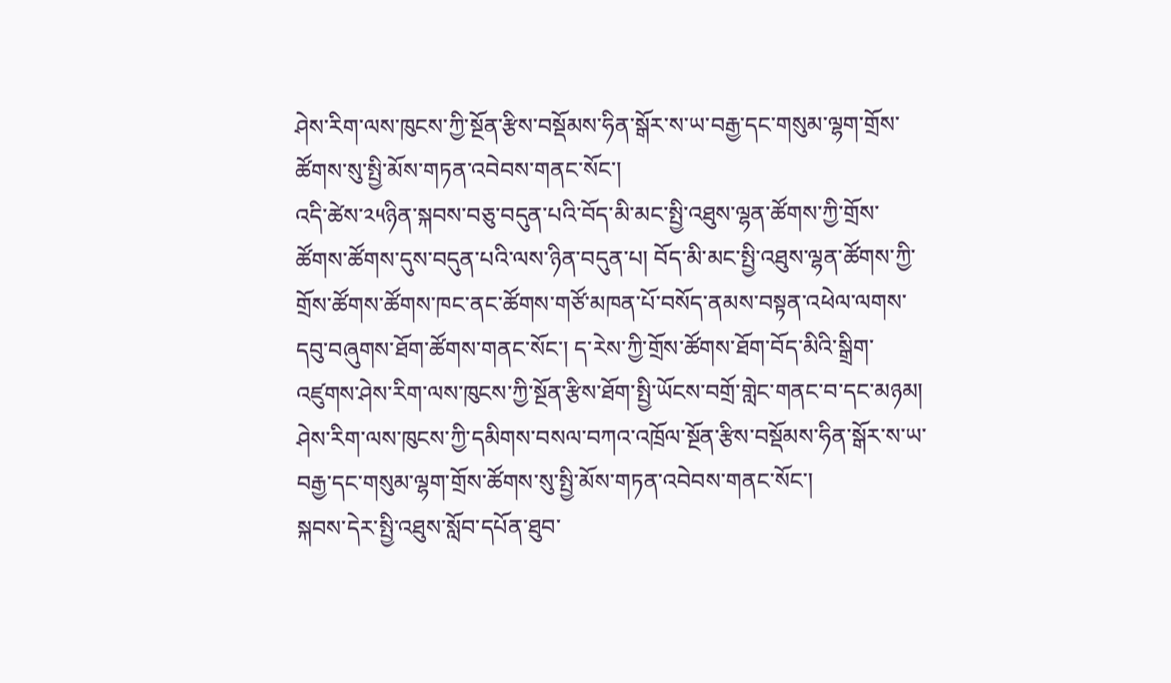ཤེས་རིག་ལས་ཁུངས་ཀྱི་སྔོན་རྩིས་བསྡོམས་ཧིན་སྒོར་ས་ཡ་བརྒྱ་དང་གསུམ་ལྷག་གྲོས་ཚོགས་སུ་སྤྱི་མོས་གཏན་འབེབས་གནང་སོང་།
འདི་ཚེས་༢༥ཉིན་སྐབས་བཅུ་བདུན་པའི་བོད་མི་མང་སྤྱི་འཐུས་ལྷན་ཚོགས་ཀྱི་གྲོས་ཚོགས་ཚོགས་དུས་བདུན་པའི་ལས་ཉིན་བདུན་པ། བོད་མི་མང་སྤྱི་འཐུས་ལྷན་ཚོགས་ཀྱི་གྲོས་ཚོགས་ཚོགས་ཁང་ནང་ཚོགས་གཙོ་མཁན་པོ་བསོད་ནམས་བསྟན་འཕེལ་ལགས་དབུ་བཞུགས་ཐོག་ཚོགས་གནང་སོང་། ད་རེས་ཀྱི་གྲོས་ཚོགས་ཐོག་བོད་མིའི་སྒྲིག་འཛུགས་ཤེས་རིག་ལས་ཁུངས་ཀྱི་སྔོན་རྩིས་ཐོག་སྤྱི་ཡོངས་བགྲོ་གླེང་གནང་བ་དང་མཉམ། ཤེས་རིག་ལས་ཁུངས་ཀྱི་དམིགས་བསལ་བཀའ་འཁྲོལ་སྔོན་རྩིས་བསྡོམས་ཧིན་སྒོར་ས་ཡ་བརྒྱ་དང་གསུམ་ལྷག་གྲོས་ཚོགས་སུ་སྤྱི་མོས་གཏན་འབེབས་གནང་སོང་།
སྐབས་དེར་སྤྱི་འཐུས་སློབ་དཔོན་ཐུབ་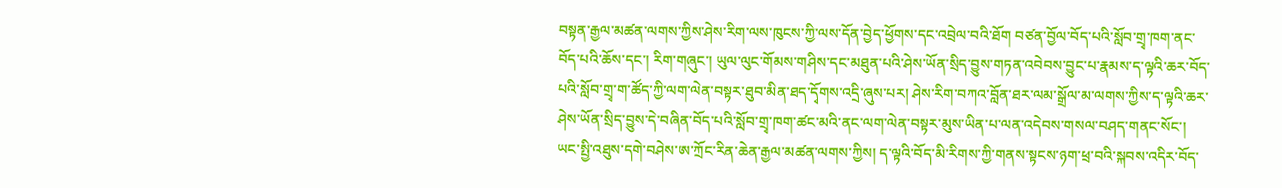བསྟན་རྒྱལ་མཚན་ལགས་ཀྱིས་ཤེས་རིག་ལས་ཁུངས་ཀྱི་ལས་དོན་བྱེད་ཕྱོགས་དང་འབྲེལ་བའི་ཐོག བཙན་བྱོལ་བོད་པའི་སློབ་གྲྭ་ཁག་ནང་བོད་པའི་ཆོས་དང་། རིག་གཞུང་། ཡུལ་ལུང་གོམས་གཤིས་དང་མཐུན་པའི་ཤེས་ཡོན་སྲིད་བྱུས་གཏན་འབེབས་བྱུང་པ་རྣམས་ད་ལྟའི་ཆར་བོད་པའི་སློབ་གྲྭ་ག་ཚོད་ཀྱི་ལག་ལེན་བསྟར་ཐུབ་མིན་ཐད་དྭོགས་འདྲི་ཞུས་པར། ཤེས་རིག་བཀའ་བློན་ཐར་ལམ་སྒྲོལ་མ་ལགས་ཀྱིས་ད་ལྟའི་ཆར་ཤེས་ཡོན་སྲིད་བྱུས་དེ་བཞིན་བོད་པའི་སློབ་གྲྭ་ཁག་ཚང་མའི་ནང་ལག་ལེན་བསྟར་མུས་ཡིན་པ་ལན་འདེབས་གསལ་བཤད་གནང་སོང་།
ཡང་སྤྱི་འཐུས་དགེ་བཤེས་ཨ་ཀྲོང་རིན་ཆེན་རྒྱལ་མཚན་ལགས་ཀྱིས། ད་ལྟའི་བོད་མི་རིགས་ཀྱི་གནས་སྟངས་ཉག་ཕྲ་བའི་སྐབས་འདིར་བོད་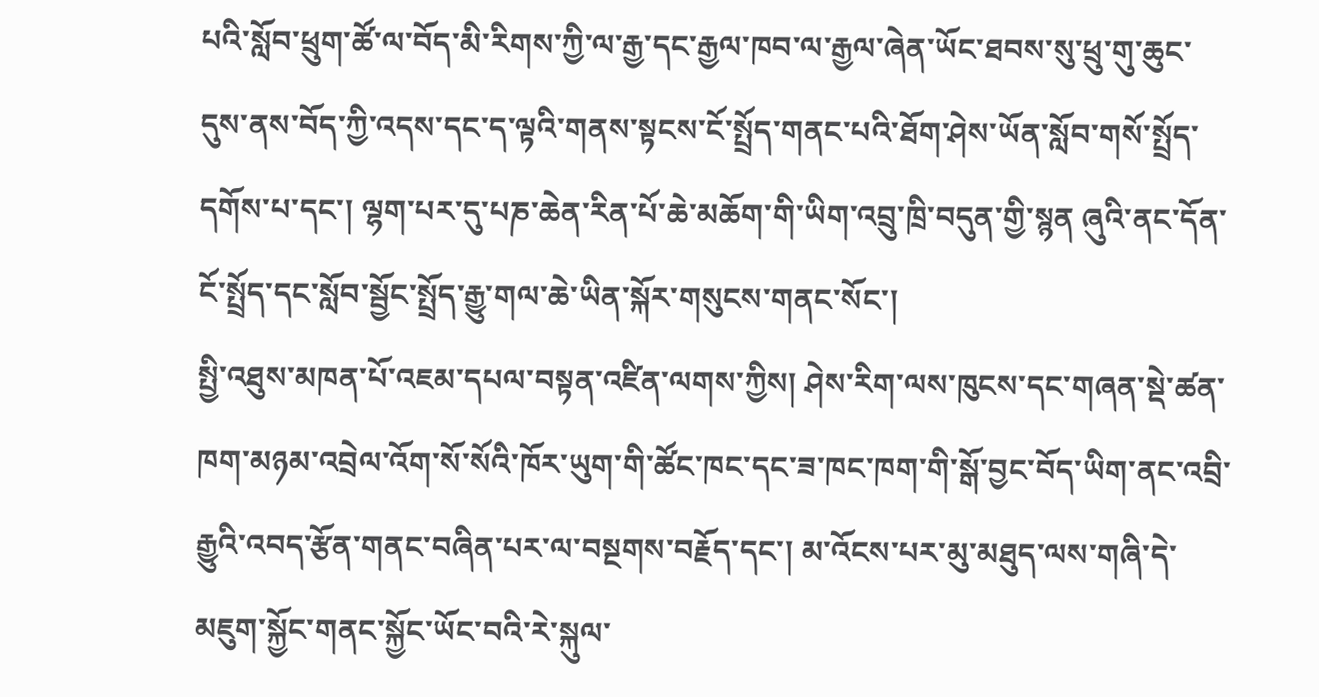པའི་སློབ་ཕྲུག་ཚོ་ལ་བོད་མི་རིགས་ཀྱི་ལ་རྒྱ་དང་རྒྱལ་ཁབ་ལ་རྒྱལ་ཞེན་ཡོང་ཐབས་སུ་ཕྲུ་གུ་ཆུང་དུས་ནས་བོད་ཀྱི་འདས་དང་ད་ལྟའི་གནས་སྟངས་ངོ་སྤྲོད་གནང་པའི་ཐོག་ཤེས་ཡོན་སློབ་གསོ་སྤྲོད་དགོས་པ་དང་། ལྷག་པར་དུ་པཎ་ཆེན་རིན་པོ་ཆེ་མཆོག་གི་ཡིག་འབྲུ་ཁྲི་བདུན་གྱི་སྙན ཞུའི་ནང་དོན་ངོ་སྤྲོད་དང་སློབ་སྦྱོང་སྤྲོད་རྒྱུ་གལ་ཆེ་ཡིན་སྐོར་གསུངས་གནང་སོང་།
སྤྱི་འཐུས་མཁན་པོ་འཇམ་དཔལ་བསྟན་འཛིན་ལགས་ཀྱིས། ཤེས་རིག་ལས་ཁུངས་དང་གཞན་སྡེ་ཚན་ཁག་མཉམ་འབྲེལ་འོག་སོ་སོའི་ཁོར་ཡུག་གི་ཚོང་ཁང་དང་ཟ་ཁང་ཁག་གི་སྒོ་བྱང་བོད་ཡིག་ནང་འབྲི་རྒྱུའི་འབད་རྩོན་གནང་བཞིན་པར་ལ་བསྔགས་བརྗོད་དང་། མ་འོངས་པར་མུ་མཐུད་ལས་གཞི་དེ་མཇུག་སྐྱོང་གནང་སྐྱོང་ཡོང་བའི་རེ་སྐུལ་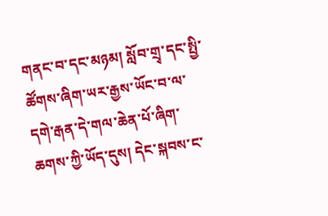གནང་བ་དང་མཉམ། སློབ་གྲྭ་དང་སྤྱི་ཚོགས་ཞིག་ཡར་རྒྱས་ཡོང་བ་ལ་དགེ་རྒན་དེ་གལ་ཆེན་པོ་ཞིག་ཆགས་ཀྱི་ཡོད་དུས། དེང་སྐབས་ང་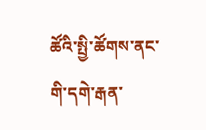ཚོའི་སྤྱི་ཚོགས་ནང་གི་དགེ་རྒན་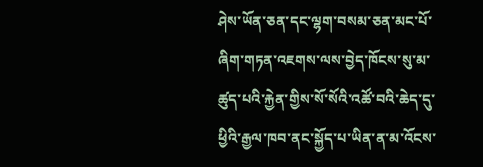ཤེས་ཡོན་ཅན་དང་ལྷག་བསམ་ཅན་མང་པོ་ཞིག་གཏན་འཇགས་ལས་བྱེད་ཁོངས་སུ་མ་ཚུད་པའི་རྐྱེན་གྱིས་སོ་སོའི་འཚོ་བའི་ཆེད་དུ་ཕྱིའི་རྒྱལ་ཁབ་ནང་སྐྱོད་པ་ཡིན་ན་མ་འོངས་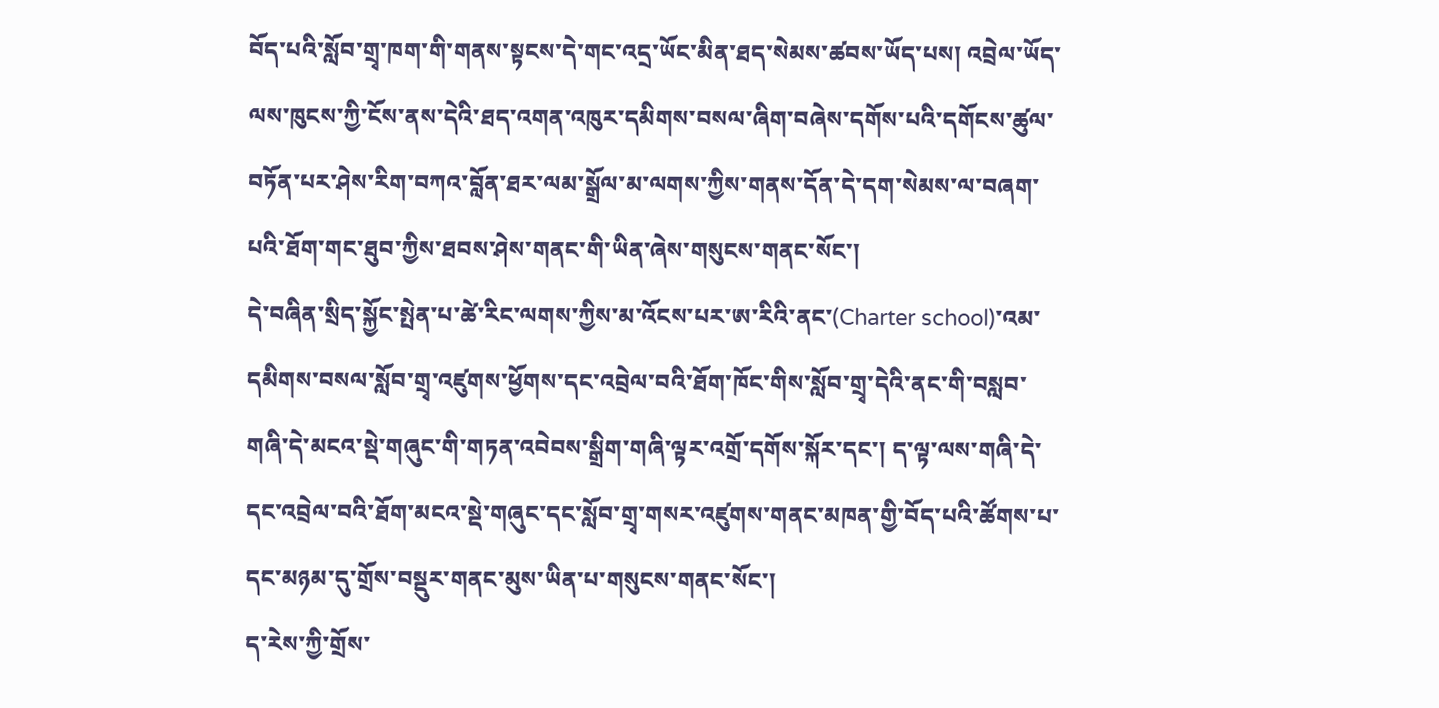བོད་པའི་སློབ་གྲྭ་ཁག་གི་གནས་སྟངས་དེ་གང་འདྲ་ཡོང་མིན་ཐད་སེམས་ཚབས་ཡོད་པས། འབྲེལ་ཡོད་ལས་ཁུངས་ཀྱི་ངོས་ནས་དེའི་ཐད་འགན་འཁུར་དམིགས་བསལ་ཞིག་བཞེས་དགོས་པའི་དགོངས་ཚུལ་བཏོན་པར་ཤེས་རིག་བཀའ་བློན་ཐར་ལམ་སྒྲོལ་མ་ལགས་ཀྱིས་གནས་དོན་དེ་དག་སེམས་ལ་བཞག་པའི་ཐོག་གང་ཐུབ་ཀྱིས་ཐབས་ཤེས་གནང་གི་ཡིན་ཞེས་གསུངས་གནང་སོང་།
དེ་བཞིན་སྲིད་སྐྱོང་སྤེན་པ་ཚེ་རིང་ལགས་ཀྱིས་མ་འོངས་པར་ཨ་རིའི་ནང་(Charter school)་འམ་དམིགས་བསལ་སློབ་གྲྭ་འཛུགས་ཕྱོགས་དང་འབྲེལ་བའི་ཐོག་ཁོང་གིས་སློབ་གྲྭ་དེའི་ནང་གི་བསླབ་གཞི་དེ་མངའ་སྡེ་གཞུང་གི་གཏན་འབེབས་སྒྲིག་གཞི་ལྟར་འགྲོ་དགོས་སྐོར་དང་། ད་ལྟ་ལས་གཞི་དེ་དང་འབྲེལ་བའི་ཐོག་མངའ་སྡེ་གཞུང་དང་སློབ་གྲྭ་གསར་འཛུགས་གནང་མཁན་གྱི་བོད་པའི་ཚོགས་པ་དང་མཉམ་དུ་གྲོས་བསྡུར་གནང་མུས་ཡིན་པ་གསུངས་གནང་སོང་།
ད་རེས་ཀྱི་གྲོས་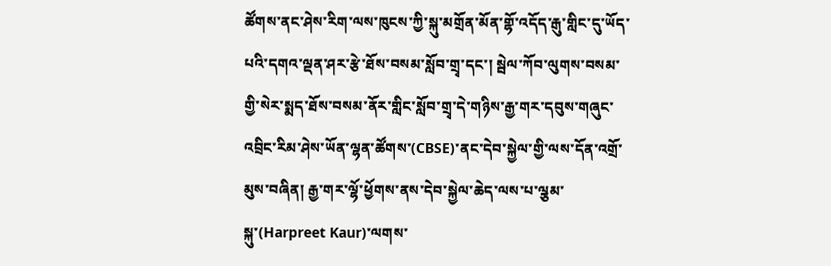ཚོགས་ནང་ཤེས་རིག་ལས་ཁུངས་ཀྱི་སྐུ་མགྲོན་མོན་གྷོ་འདོད་རྒུ་གླིང་དུ་ཡོད་པའི་དགའ་ལྡན་ཤར་རྩེ་ཐོས་བསམ་སློབ་གྲྭ་དང་། སྦེལ་ཀོབ་ལུགས་བསམ་གྱི་སེར་སྨད་ཐོས་བསམ་ནོར་གླིང་སློབ་གྲྭ་དེ་གཉིས་རྒྱ་གར་དབུས་གཞུང་འབྲིང་རིམ་ཤེས་ཡོན་ལྷན་ཚོགས་(CBSE)་ནང་དེབ་སྐྱེལ་གྱི་ལས་དོན་འགྲོ་མུས་བཞིན། རྒྱ་གར་ལྷོ་ཕྱོགས་ནས་དེབ་སྐྱེལ་ཆེད་ལས་པ་ལྕམ་སྐུ་(Harpreet Kaur)་ལགས་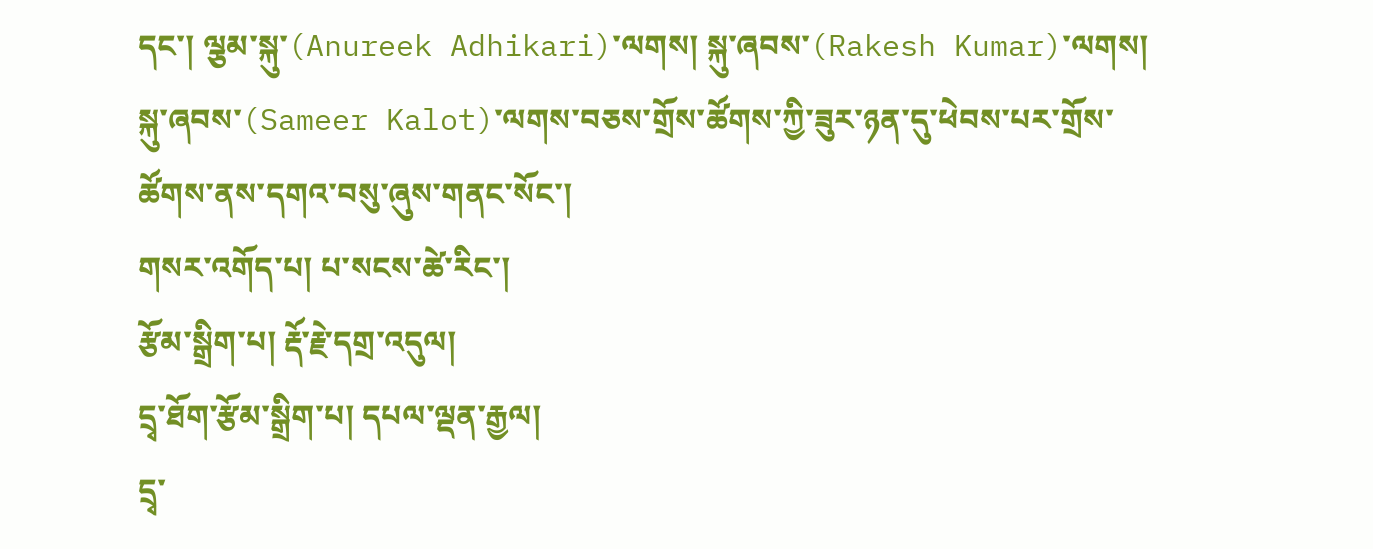དང་། ལྕམ་སྐུ་(Anureek Adhikari)་ལགས། སྐུ་ཞབས་(Rakesh Kumar)་ལགས། སྐུ་ཞབས་(Sameer Kalot)་ལགས་བཅས་གྲོས་ཚོགས་ཀྱི་ཟུར་ཉན་དུ་ཕེབས་པར་གྲོས་ཚོགས་ནས་དགའ་བསུ་ཞུས་གནང་སོང་།
གསར་འགོད་པ། པ་སངས་ཚེ་རིང་།
རྩོམ་སྒྲིག་པ། རྡོ་རྗེ་དགྲ་འདུལ།
དྲྭ་ཐོག་རྩོམ་སྒྲིག་པ། དཔལ་ལྡན་རྒྱལ།
དྲྭ་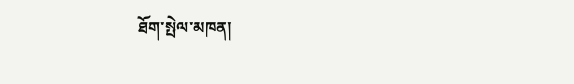ཐོག་སྤེལ་མཁན།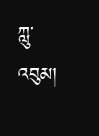ཀླུ་འབུམ།